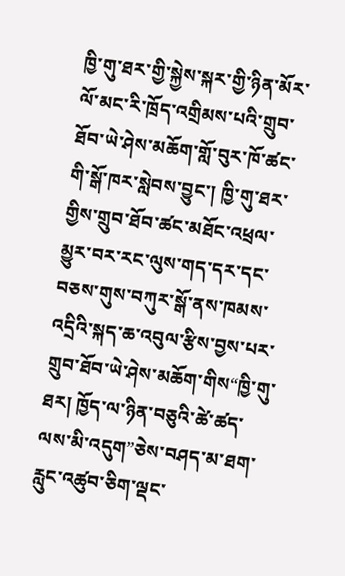ཁྱི་གུ་ཐར་གྱི་སྐྱེས་སྐར་གྱི་ཉིན་མོར་ལོ་མང་རི་ཁྲོད་འགྲིམས་པའི་གྲུབ་ཐོབ་ཡེ་ཤེས་མཆོག་གློ་བུར་ཁོ་ཚང་གི་སྒོ་ཁར་སླེབས་བྱུང་། ཁྱི་གུ་ཐར་གྱིས་གྲུབ་ཐོབ་ཚང་མཐོང་འཕྲལ་མྱུར་བར་རང་ལུས་གད་དར་དང་བཅས་གུས་བཀུར་སྒོ་ནས་ཁམས་འདྲིའི་སྐད་ཆ་འབུལ་རྩིས་བྱས་པར་གྲུབ་ཐོབ་ཡེ་ཤེས་མཆོག་གིས“ཁྱི་གུ་ཐར། ཁྱོད་ལ་ཉིན་བཅུའི་ཚེ་ཚད་ལས་མི་འདུག”ཅེས་བཤད་མ་ཐག་རླུང་འཚུབ་ཅིག་ལྡང་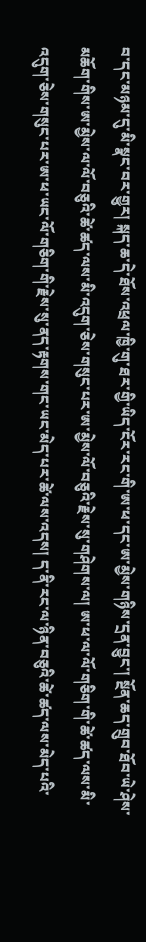བ་དང་མཉམ་དུ་མི་སྣང་བར་གྱུར། སྐད་ཆ་དེ་ཐོས་འཕྲལ་ཁྱི་གུ་ཐར་གྱི་ཡིད་ངོར་རང་གི་ཨ་ཕ་དང་ཨ་མྱེས་གཉིས་དྲན་བྱུང་། སྔོན་ཆད་གྲུབ་ཐོབ་ཡེ་ཤེས་མཆོག་གིས་ཨ་མྱེས་ལ་ལོ་བཅུའི་ཚེ་ཚད་ལས་མི་འདུག་ཅེས་གསུང་པར་ཨ་མྱེས་ལོ་བཅུའི་རྗེས་སུ་གཤེགས་ལ། ཨ་ཕ་ལ་ལོ་གཅིག་གི་ཚེ་ཚད་ལས་མི་འདུག་ཅེས་གསུང་པར་ཨ་ཕ་ཡང་ལོ་གཅིག་གི་རྗེས་སུ་ནད་རྟགས་གང་ཡང་མེད་པར་ཚེ་ལས་འདས། ད་ནི་རང་ལ་ཉིན་བཅུའི་ཚེ་ཚད་ལས་མེད་པའི་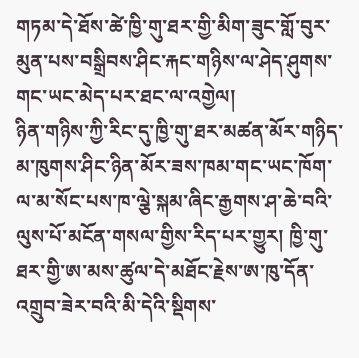གཏམ་དེ་ཐོས་ཚེ་ཁྱི་གུ་ཐར་གྱི་མིག་ཟུང་གློ་བུར་མུན་པས་བསྒྲིབས་ཤིང་རྐང་གཉིས་ལ་ཤེད་ཤུགས་གང་ཡང་མེད་པར་ཐང་ལ་འགྱེལ།
ཉིན་གཉིས་ཀྱི་རིང་དུ་ཁྱི་གུ་ཐར་མཚན་མོར་གཉིད་མ་ཁུགས་ཤིང་ཉིན་མོར་ཟས་ཁམ་གང་ཡང་ཁོག་ལ་མ་སོང་པས་ཁ་ལྕེ་སྐམ་ཞིང་རྒྱགས་ཤ་ཆེ་བའི་ལུས་པོ་མངོན་གསལ་གྱིས་རིད་པར་གྱུར། ཁྱི་གུ་ཐར་གྱི་ཨ་མས་ཚུལ་དེ་མཐོང་རྗེས་ཨ་ཁུ་དོན་འགྲུབ་ཟེར་བའི་མི་དེའི་སྡིགས་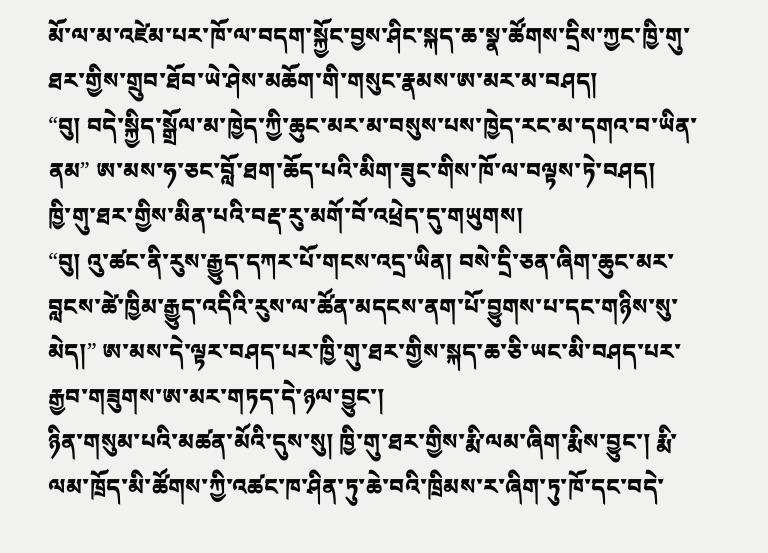མོ་ལ་མ་འཛེམ་པར་ཁོ་ལ་བདག་སྐྱོང་བྱས་ཤིང་སྐད་ཆ་སྣ་ཚོགས་དྲིས་ཀྱང་ཁྱི་གུ་ཐར་གྱིས་གྲུབ་ཐོབ་ཡེ་ཤེས་མཆོག་གི་གསུང་རྣམས་ཨ་མར་མ་བཤད།
“བུ། བདེ་སྐྱིད་སྒྲོལ་མ་ཁྱེད་ཀྱི་ཆུང་མར་མ་བསུས་པས་ཁྱེད་རང་མ་དགའ་བ་ཡིན་ནམ” ཨ་མས་ཧ་ཅང་བློ་ཐག་ཆོད་པའི་མིག་ཟུང་གིས་ཁོ་ལ་བལྟས་ཏེ་བཤད།
ཁྱི་གུ་ཐར་གྱིས་མིན་པའི་བརྡ་རུ་མགོ་བོ་འཕྲེད་དུ་གཡུགས།
“བུ། འུ་ཚང་ནི་རུས་རྒྱུད་དཀར་པོ་གངས་འདྲ་ཡིན། བསེ་དྲི་ཅན་ཞིག་ཆུང་མར་བླངས་ཚེ་ཁྱིམ་རྒྱུད་འདིའི་རུས་ལ་ཚོན་མདངས་ནག་པོ་བྱུགས་པ་དང་གཉིས་སུ་མེད།” ཨ་མས་དེ་ལྟར་བཤད་པར་ཁྱི་གུ་ཐར་གྱིས་སྐད་ཆ་ཅི་ཡང་མི་བཤད་པར་རྒྱབ་གཟུགས་ཨ་མར་གཏད་དེ་ཉལ་བྱུང་།
ཉིན་གསུམ་པའི་མཚན་མོའི་དུས་སུ། ཁྱི་གུ་ཐར་གྱིས་རྨི་ལམ་ཞིག་རྨིས་བྱུང་། རྨི་ལམ་ཁྲོད་མི་ཚོགས་ཀྱི་འཚང་ཁ་ཤིན་ཏུ་ཆེ་བའི་ཁྲིམས་ར་ཞིག་ཏུ་ཁོ་དང་བདེ་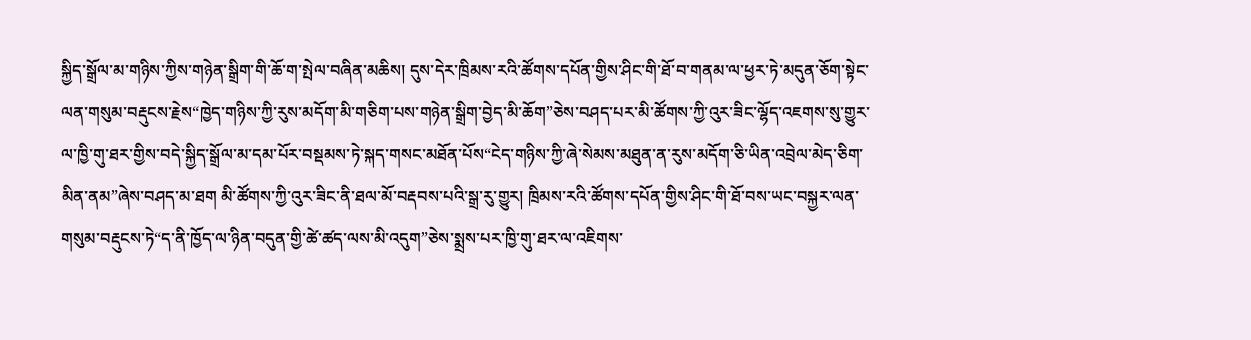སྐྱིད་སྒྲོལ་མ་གཉིས་ཀྱིས་གཉེན་སྒྲིག་གི་ཆོ་ག་སྤེལ་བཞིན་མཆིས། དུས་དེར་ཁྲིམས་རའི་ཚོགས་དཔོན་གྱིས་ཤིང་གི་ཐོ་བ་གནམ་ལ་ཕྱར་ཏེ་མདུན་ཅོག་སྟེང་ལན་གསུམ་བརྡུངས་རྗེས“ཁྱེད་གཉིས་ཀྱི་རུས་མདོག་མི་གཅིག་པས་གཉེན་སྒྲིག་བྱེད་མི་ཆོག”ཅེས་བཤད་པར་མི་ཚོགས་ཀྱི་འུར་ཟིང་ལྷོད་འཇགས་སུ་གྱུར་ལ་ཁྱི་གུ་ཐར་གྱིས་བདེ་སྐྱིད་སྒྲོལ་མ་དམ་པོར་བསྡམས་ཏེ་སྐད་གསང་མཐོན་པོས“ངེད་གཉིས་ཀྱི་ཞེ་སེམས་མཐུན་ན་རུས་མདོག་ཅི་ཡིན་འབྲེལ་མེད་ཅིག་མིན་ནམ”ཞེས་བཤད་མ་ཐག མི་ཚོགས་ཀྱི་འུར་ཟིང་ནི་ཐལ་མོ་བརྡབས་པའི་སྒྲ་རུ་གྱུར། ཁྲིམས་རའི་ཚོགས་དཔོན་གྱིས་ཤིང་གི་ཐོ་བས་ཡང་བསྐྱར་ལན་གསུམ་བརྡུངས་ཏེ“ད་ནི་ཁྱོད་ལ་ཉིན་བདུན་གྱི་ཚེ་ཚད་ལས་མི་འདུག”ཅེས་སྨྲས་པར་ཁྱི་གུ་ཐར་ལ་འཇིགས་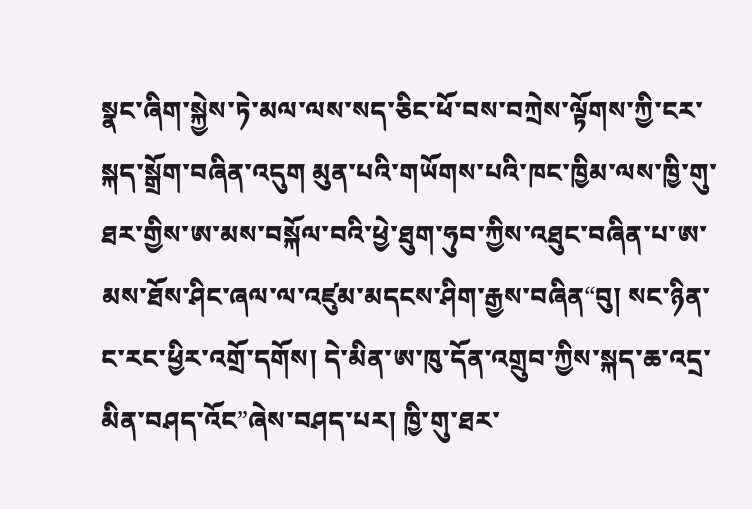སྣང་ཞིག་སྐྱེས་ཏེ་མལ་ལས་སད་ཅིང་ཕོ་བས་བཀྲེས་ལྟོགས་ཀྱི་ངར་སྐད་སྒྲོག་བཞིན་འདུག མུན་པའི་གཡོགས་པའི་ཁང་ཁྱིམ་ལས་ཁྱི་གུ་ཐར་གྱིས་ཨ་མས་བསྐོལ་བའི་ཕྱེ་ཐུག་ཧུབ་ཀྱིས་འཐུང་བཞིན་པ་ཨ་མས་ཐོས་ཤིང་ཞལ་ལ་འཛུམ་མདངས་ཤིག་རྒྱས་བཞིན“བུ། སང་ཉིན་ང་རང་ཕྱིར་འགྲོ་དགོས། དེ་མིན་ཨ་ཁུ་དོན་འགྲུབ་ཀྱིས་སྐད་ཆ་འདྲ་མིན་བཤད་འོང”ཞེས་བཤད་པར། ཁྱི་གུ་ཐར་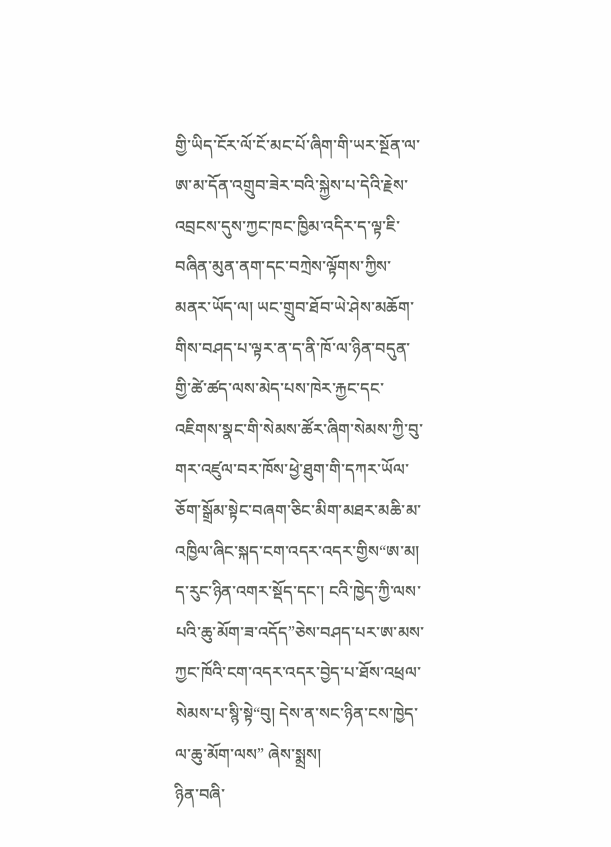གྱི་ཡིད་ངོར་ལོ་ངོ་མང་པོ་ཞིག་གི་ཡར་སྔོན་ལ་ཨ་མ་དོན་འགྲུབ་ཟེར་བའི་སྐྱེས་པ་དེའི་རྗེས་འབྲངས་དུས་ཀྱང་ཁང་ཁྱིམ་འདིར་ད་ལྟ་ཇི་བཞིན་མུན་ནག་དང་བཀྲེས་ལྟོགས་ཀྱིས་མནར་ཡོད་ལ། ཡང་གྲུབ་ཐོབ་ཡེ་ཤེས་མཆོག་གིས་བཤད་པ་ལྟར་ན་ད་ནི་ཁོ་ལ་ཉིན་བདུན་གྱི་ཚེ་ཚད་ལས་མེད་པས་ཁེར་རྐྱང་དང་འཇིགས་སྣང་གི་སེམས་ཚོར་ཞིག་སེམས་ཀྱི་བུ་གར་འཛུལ་བར་ཁོས་ཕྱེ་ཐུག་གི་དཀར་ཡོལ་ཅོག་སྒྲོམ་སྟེང་བཞག་ཅིང་མིག་མཐར་མཆི་མ་འཁྱིལ་ཞིང་སྐད་ངག་འདར་འདར་གྱིས“ཨ་མ། ད་རུང་ཉིན་འགར་སྡོད་དང་། ངའི་ཁྱེད་ཀྱི་ལས་པའི་ཆུ་མོག་ཟ་འདོད”ཅེས་བཤད་པར་ཨ་མས་ཀྱང་ཁོའི་ངག་འདར་འདར་བྱེད་པ་ཐོས་འཕྲལ་སེམས་པ་སྙི་སྟེ“བུ། དེས་ན་སང་ཉིན་ངས་ཁྱེད་ལ་ཆུ་མོག་ལས” ཞེས་སྨྲས།
ཉིན་བཞི་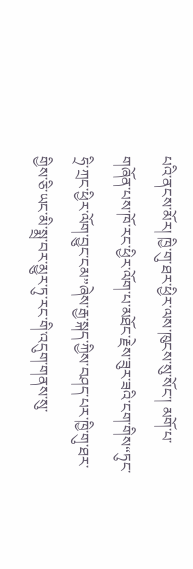པའི་ནངས་མོར། ཁྱི་གུ་ཐར་ཕྱིར་ལས་ཁུངས་སུ་སོང་། མགོ་པ་གཞོན་པས་ཁོ་རང་ཕྱིར་ལོག་པ་མཐོང་རྗེས་ཟུར་ཟའི་ངག་གིས“ཏུང་ཧྲི་ཀྲང་ཕྱིར་ལོག་བྱུང་ངམ”ཞེས་རྒྱ་སྐད་ཀྱིས་བཤད་པར་ཁྱི་གུ་ཐར་གྱིས་ཅི་ཡང་མི་སྨྲ་བར་མྱུར་ཏུ་རང་གི་འདུག་གནས་སུ་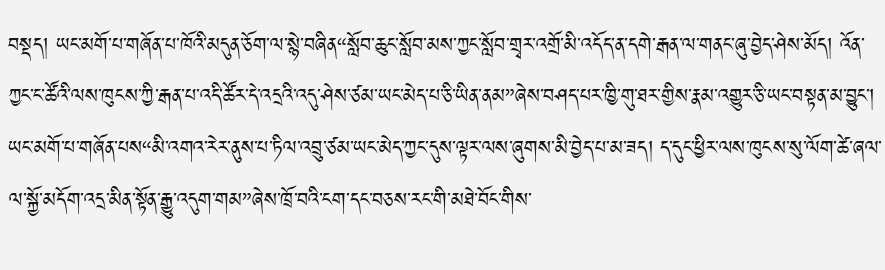བསྡད། ཡང་མགོ་པ་གཞོན་པ་ཁོའི་མདུན་ཅོག་ལ་སྙེ་བཞིན“སློབ་ཆུང་སློབ་མས་ཀྱང་སློབ་གྲྭར་འགྲོ་མི་འདོད་ན་དགེ་རྒན་ལ་གནང་ཞུ་བྱེད་ཤེས་མོད། འོན་ཀྱང་ང་ཚོའི་ལས་ཁུངས་ཀྱི་རྒན་པ་འདི་ཚོར་དེ་འདྲའི་འདུ་ཤེས་ཙམ་ཡང་མེད་པ་ཅི་ཡིན་ནམ”ཞེས་བཤད་པར་ཁྱི་གུ་ཐར་གྱིས་རྣམ་འགྱུར་ཅི་ཡང་བསྟན་མ་བྱུང་། ཡང་མགོ་པ་གཞོན་པས“མི་འགའ་རེར་ནུས་པ་ཏིལ་འབྲུ་ཙམ་ཡང་མེད་ཀྱང་དུས་ལྟར་ལས་ཞུགས་མི་བྱེད་པ་མ་ཟད། ད་དུང་ཕྱིར་ལས་ཁུངས་སུ་ལོག་ཚེ་ཞལ་ལ་སྐྱོ་མདོག་འདྲ་མིན་སྟོན་རྒྱུ་འདུག་གམ”ཞེས་ཁྲོ་བའི་ངག་དང་བཅས་རང་གི་མཐེ་བོང་གིས་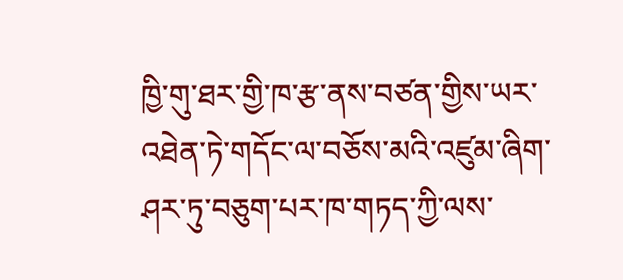ཁྱི་གུ་ཐར་གྱི་ཁ་རྩ་ནས་བཙན་གྱིས་ཡར་འཐེན་ཏེ་གདོང་ལ་བཅོས་མའི་འཛུམ་ཞིག་ཤར་ཏུ་བཅུག་པར་ཁ་གཏད་ཀྱི་ལས་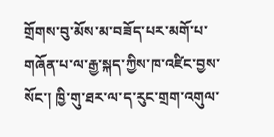གྲོགས་བུ་མོས་མ་བཟོད་པར་མགོ་པ་གཞོན་པ་ལ་རྒྱ་སྐད་ཀྱིས་ཁ་འཛིང་བྱས་སོང་། ཁྱི་གུ་ཐར་ལ་ད་རུང་གྲག་འགུལ་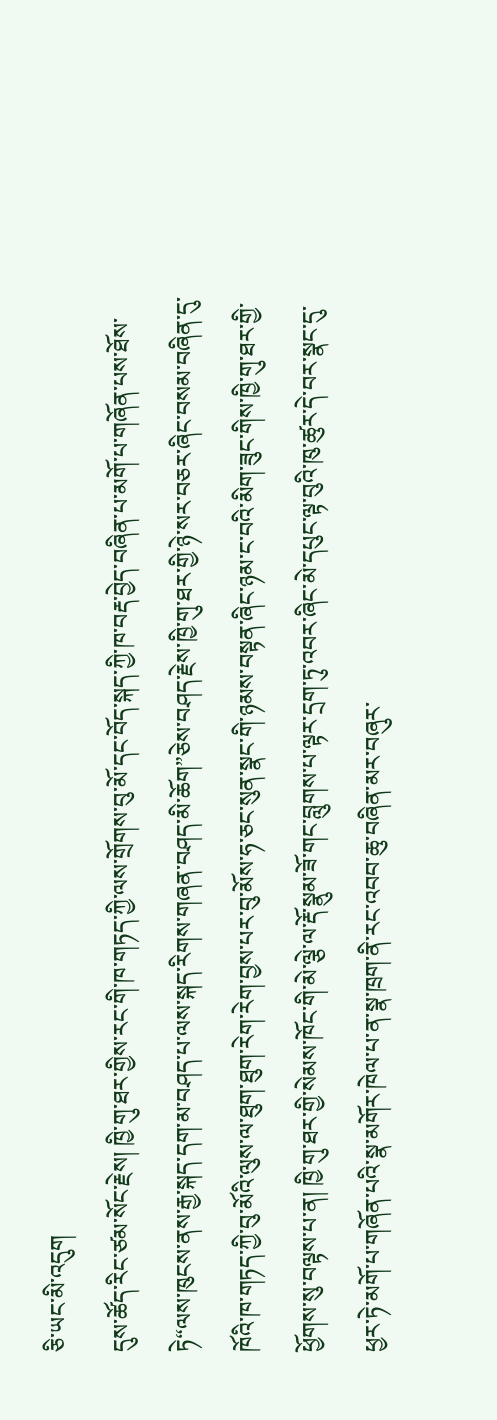ཅི་ཡང་མི་འདུག
དུས་ཚོད་རིང་ཙམ་སོང་རྗེས། ཁྱི་གུ་ཐར་གྱིས་རང་གི་ཁ་གཏད་ཀྱི་ལས་གྲོགས་བུ་མོ་དང་བོད་སྐད་ཀྱི་ཁ་བརྡ་བྱེད་བཞིན་པ་མགོ་པ་གཞོན་པས་ཐོས་ཏེ“ལས་ཁུངས་ནས་རྒྱ་སྐད་དག་མ་བཤད་པ་ལས་སྐད་རིགས་གཞན་བཤད་མི་ཆོག”ཅེས་བཤད་རྗེས་ཁྱི་གུ་ཐར་གྱི་ཉེ་སར་བཅར་ཞིང་བསམ་བཞིན་དུ་ཁོའི་ཁ་གཏད་ཀྱི་བུ་མོའི་ལུས་ལ་ཐུག་ཐུག་རེག་རེག་བྱས་པར་བུ་མོས་ཧ་ཅང་སུན་སྣང་གི་ཉམས་བསྟན་ཞིང་ཉམ་ང་བའི་མིག་ཟུང་གིས་ཁྱི་གུ་ཐར་གྱི་ཕྱོགས་སུ་བལྟས་པ་ན། ཁྱི་གུ་ཐར་གྱི་སེམས་ཁོང་གི་མེ་ལྕེ་ལ་རྡོ་སྣུམ་ཟོ་གང་བླུགས་པ་ལྟར་དྲག་ཏུ་འབར་ཞིང་མེ་དཔུང་ལྟ་བུའི་ཁུ་ཚུར་དེ་བར་སྣང་དུ་ཕྱར་ཏེ་མགོ་པ་གཞོན་པའི་སྣ་མགོར་ཁེལ་པ་ན་སྣ་ཁྲག་ནི་རང་འབབ་ཆུ་བཞིན་མར་བཞུར་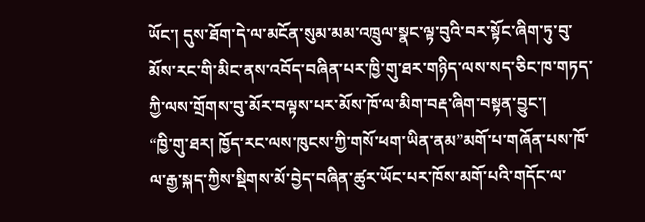ཡོང་། དུས་ཐོག་དེ་ལ་མངོན་སུམ་མམ་འཁྲུལ་སྣང་ལྟ་བུའི་བར་སྟོང་ཞིག་ཏུ་བུ་མོས་རང་གི་མིང་ནས་འབོད་བཞིན་པར་ཁྱི་གུ་ཐར་གཉིད་ལས་སད་ཅིང་ཁ་གཏད་ཀྱི་ལས་གྲོགས་བུ་མོར་བལྟས་པར་མོས་ཁོ་ལ་མིག་བརྡ་ཞིག་བསྟན་བྱུང་།
“ཁྱི་གུ་ཐར། ཁྱོད་རང་ལས་ཁུངས་ཀྱི་གསོ་ཕག་ཡིན་ནམ”མགོ་པ་གཞོན་པས་ཁོ་ལ་རྒྱ་སྐད་ཀྱིས་སྡིགས་མོ་བྱེད་བཞིན་ཚུར་ཡོང་པར་ཁོས་མགོ་པའི་གདོང་ལ་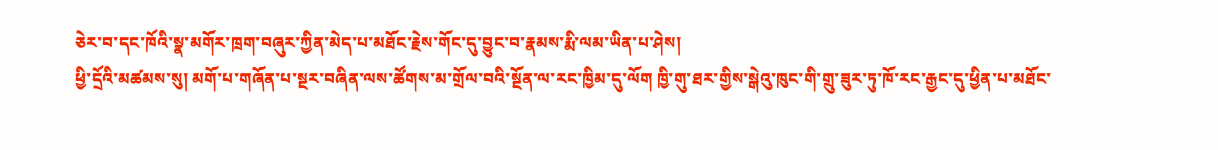ཅེར་བ་དང་ཁོའི་སྣ་མགོར་ཁྲག་བཞུར་ཀྱིན་མེད་པ་མཐོང་རྗེས་གོང་དུ་བྱུང་བ་རྣམས་རྨི་ལམ་ཡིན་པ་ཤེས།
ཕྱི་དྲོའི་མཚམས་སུ། མགོ་པ་གཞོན་པ་སྔར་བཞིན་ལས་ཚོགས་མ་གྲོལ་བའི་སྔོན་ལ་རང་ཁྱིམ་དུ་ལོག ཁྱི་གུ་ཐར་གྱིས་སྒེའུ་ཁུང་གི་གྲུ་ཟུར་ཏུ་ཁོ་རང་རྒྱང་དུ་ཕྱིན་པ་མཐོང་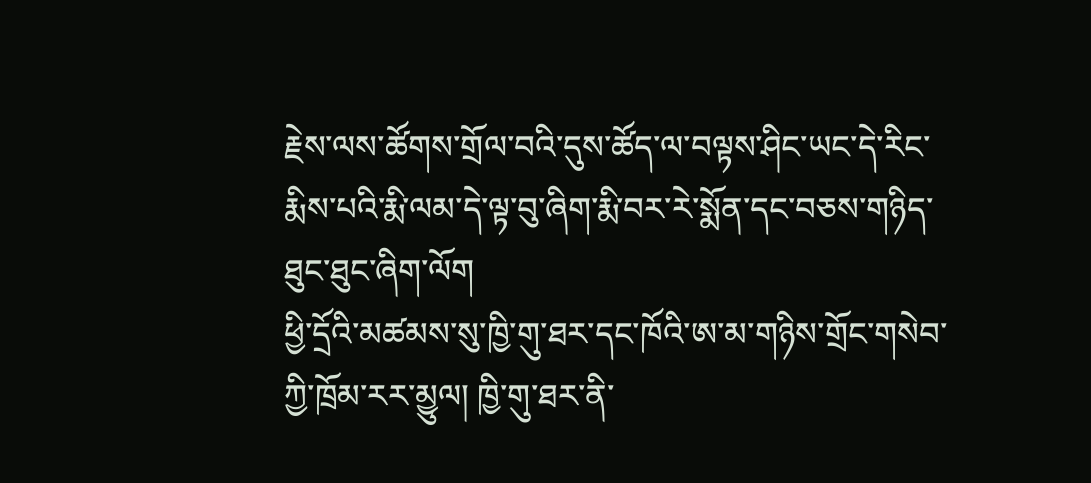རྗེས་ལས་ཚོགས་གྲོལ་བའི་དུས་ཚོད་ལ་བལྟས་ཤིང་ཡང་དེ་རིང་རྨིས་པའི་རྨི་ལམ་དེ་ལྟ་བུ་ཞིག་རྨི་བར་རེ་སྨོན་དང་བཅས་གཉིད་ཐུང་ཐུང་ཞིག་ལོག
ཕྱི་དྲོའི་མཚམས་སུ་ཁྱི་གུ་ཐར་དང་ཁོའི་ཨ་མ་གཉིས་གྲོང་གསེབ་ཀྱི་ཁྲོམ་རར་མྱུལ། ཁྱི་གུ་ཐར་ནི་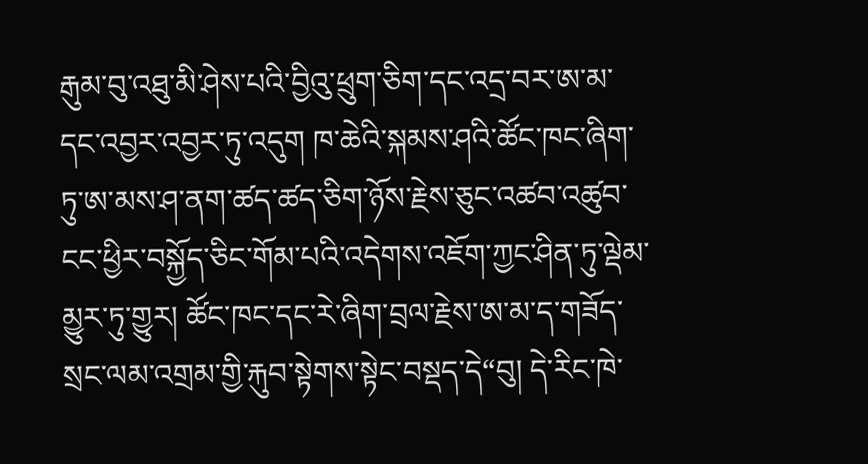རྒུམ་བུ་འཐུ་མི་ཤེས་པའི་བྱིའུ་ཕྲུག་ཅིག་དང་འདྲ་བར་ཨ་མ་དང་འབྱར་འབྱར་ཏུ་འདུག ཁ་ཆེའི་སྐམས་ཤའི་ཚོང་ཁང་ཞིག་ཏུ་ཨ་མས་ཤ་ནག་ཚད་ཚད་ཅིག་ཉོས་རྗེས་ཅུང་འཚབ་འཚུབ་ངང་ཕྱིར་བསྐྱོད་ཅིང་གོམ་པའི་འདེགས་འཇོག་ཀྱང་ཤིན་ཏུ་ལྡེམ་མྱུར་ཏུ་གྱུར། ཚོང་ཁང་དང་རེ་ཞིག་བྲལ་རྗེས་ཨ་མ་ད་གཟོད་སྲང་ལམ་འགྲམ་གྱི་རྐུབ་སྟེགས་སྟེང་བསྡད་དེ“བུ། དེ་རིང་ཁེ་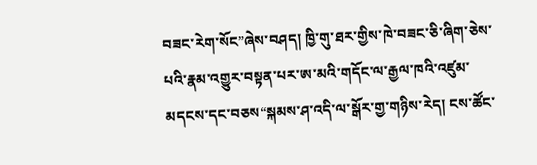བཟང་རེག་སོང”ཞེས་བཤད། ཁྱི་གུ་ཐར་གྱིས་ཁེ་བཟང་ཅི་ཞིག་ཅེས་པའི་རྣམ་འགྱུར་བསྟན་པར་ཨ་མའི་གདོང་ལ་རྒྱལ་ཁའི་འཛུམ་མདངས་དང་བཅས“སྐམས་ཤ་འདི་ལ་སྒོར་གྱ་གཉིས་རེད། ངས་ཚོང་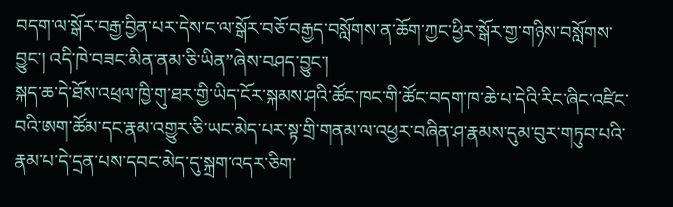བདག་ལ་སྒོར་བརྒྱ་བྱིན་པར་དེས་ང་ལ་སྒོར་བཅོ་བརྒྱད་བསློགས་ན་ཆོག་ཀྱང་ཕྱིར་སྒོར་གྱ་གཉིས་བསློགས་བྱུང་། འདི་ཁེ་བཟང་མིན་ནམ་ཅི་ཡིན”ཞེས་བཤད་བྱུང་།
སྐད་ཆ་དེ་ཐོས་འཕྲལ་ཁྱི་གུ་ཐར་གྱི་ཡིད་ངོར་སྐམས་ཤའི་ཚོང་ཁང་གི་ཚོང་བདག་ཁ་ཆེ་པ་དེའི་རིང་ཞིང་འཛིང་བའི་ཨག་ཚོམ་དང་རྣམ་འགྱུར་ཅི་ཡང་མེད་པར་སྟ་གྲི་གནམ་ལ་འཕྱར་བཞིན་ཤ་རྣམས་དུམ་བུར་གཏུབ་པའི་རྣམ་པ་དེ་དྲན་པས་དབང་མེད་དུ་སྐྲག་འདར་ཅིག་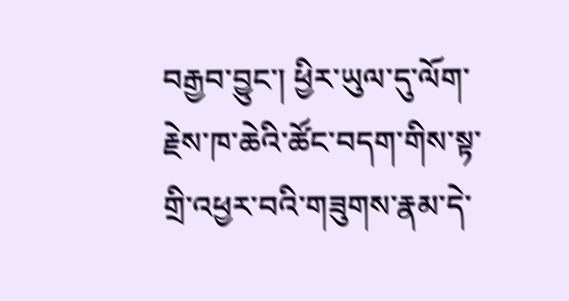བརྒྱབ་བྱུང་། ཕྱིར་ཡུལ་དུ་ལོག་རྗེས་ཁ་ཆེའི་ཚོང་བདག་གིས་སྟ་གྲི་འཕྱར་བའི་གཟུགས་རྣམ་དེ་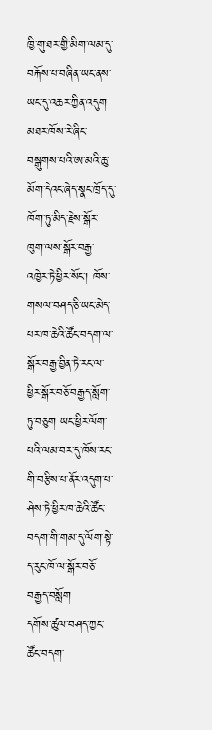ཁྱི་གུ་ཐར་གྱི་མིག་ལམ་དུ་བརྐོས་པ་བཞིན་ཡང་ནས་ཡང་དུ་འཆར་ཀྱིན་འདུག མཐར་ཁོས་རེ་ཞིང་བསྒུགས་པའི་ཨ་མའི་ཆུ་མོག་དེའང་ཞེད་སྣང་ཁྲོད་དུ་ཁོག་ཏུ་མིད་རྗེས་སྒོར་ཁུག་ལས་སྒོར་བརྒྱ་འཁྱེར་ཏེ་ཕྱིར་སོང་། ཁོས་གསལ་བཤད་ཅི་ཡང་མེད་པར་ཁ་ཆེའི་ཚོང་བདག་ལ་སྒོར་བརྒྱ་བྱིན་ཏེ་རང་ལ་ཕྱིར་སྒོར་བཅོ་བརྒྱད་སློག་ཏུ་བཅུག ཡང་ཕྱིར་ལོག་པའི་ལམ་བར་དུ་ཁོས་རང་གི་བརྩིས་པ་ནོར་འདུག་པ་ཤེས་ཏེ་ཕྱིར་ཁ་ཆེའི་ཚོང་བདག་གི་གམ་དུ་ལོག་སྟེ་ད་རུང་ཁོ་ལ་སྒོར་བཅོ་བརྒྱད་བསློག
དགོས་ཚུལ་བཤད་ཀྱང་ཚོང་བདག་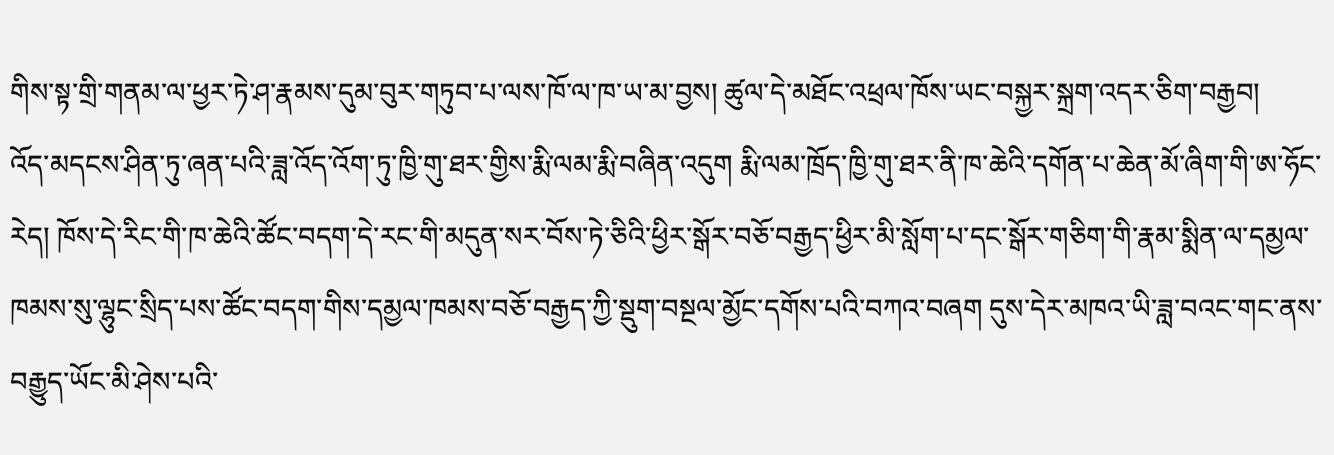གིས་སྟ་གྲི་གནམ་ལ་ཕྱར་ཏེ་ཤ་རྣམས་དུམ་བུར་གཏུབ་པ་ལས་ཁོ་ལ་ཁ་ཡ་མ་བྱས། ཚུལ་དེ་མཐོང་འཕྲལ་ཁོས་ཡང་བསྐྱར་སྐྲག་འདར་ཅིག་བརྒྱབ།
འོད་མདངས་ཤིན་ཏུ་ཞན་པའི་ཟླ་འོད་འོག་ཏུ་ཁྱི་གུ་ཐར་གྱིས་རྨི་ལམ་རྨི་བཞིན་འདུག རྨི་ལམ་ཁྲོད་ཁྱི་གུ་ཐར་ནི་ཁ་ཆེའི་དགོན་པ་ཆེན་མོ་ཞིག་གི་ཨ་ཧོང་རེད། ཁོས་དེ་རིང་གི་ཁ་ཆེའི་ཚོང་བདག་དེ་རང་གི་མདུན་སར་བོས་ཏེ་ཅིའི་ཕྱིར་སྒོར་བཅོ་བརྒྱད་ཕྱིར་མི་སློག་པ་དང་སྒོར་གཅིག་གི་རྣམ་སྨིན་ལ་དམྱལ་ཁམས་སུ་ལྷུང་སྲིད་པས་ཚོང་བདག་གིས་དམྱལ་ཁམས་བཅོ་བརྒྱད་ཀྱི་སྡུག་བསྔལ་མྱོང་དགོས་པའི་བཀའ་བཞག དུས་དེར་མཁའ་ཡི་ཟླ་བའང་གང་ནས་བརྒྱུད་ཡོང་མི་ཤེས་པའི་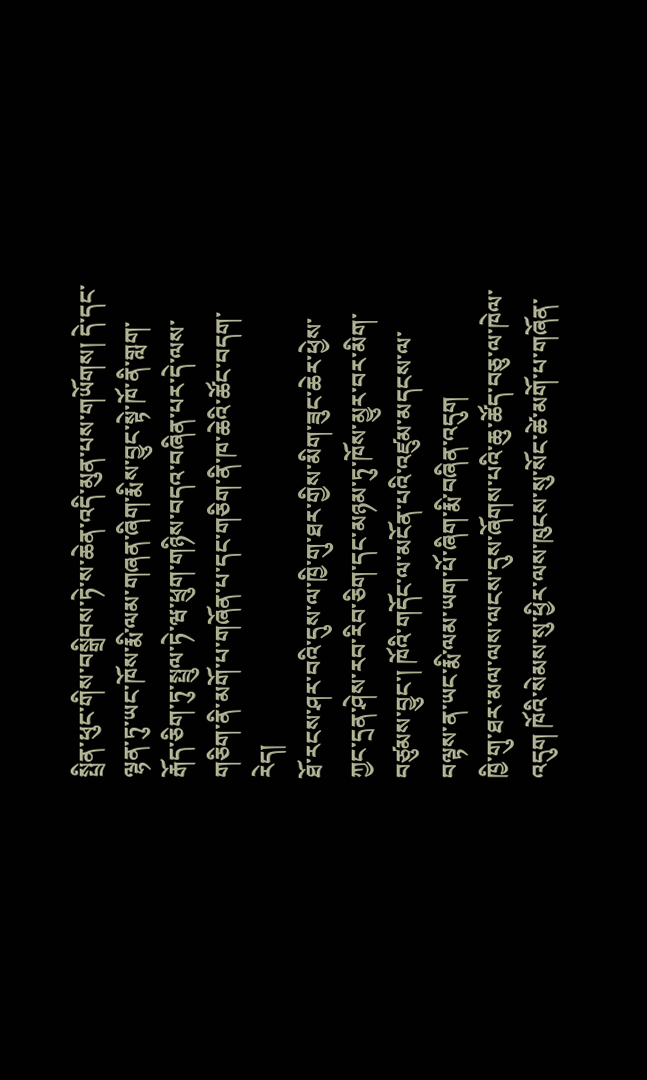སྤྲིན་ཕུང་གིས་བསྒྲིབས་ཏེ་ས་ཆེན་འདི་མུན་པས་གཡོགས། དེ་དང་ལྷན་ཏུ་ཡང་ཁོས་རྨི་ལམ་གཞན་ཞིག་རྨིས་བྱུང་སྟེ་ཁོ་ནི་གླག་རྒོད་ཅིག་ཏུ་སྤྲུལ་ཏེ་ཝ་ཕྲུག་གཉིས་བདའ་བཞིན་པར་དེ་ལས་གཅིག་ནི་མགོ་པ་གཞོན་པ་དང་གཅིག་ནི་ཁ་ཆེའི་ཚོང་བདག་རེད།
ཐོ་རངས་ཤར་བའི་དུས་ལ་ཁྱི་གུ་ཐར་གྱིས་མིག་ཟུང་ཆེར་ཕྱེས་ཀྱང་དྲན་ཤེས་རབ་རིབ་ཅིག་དང་མཉམ་ཏུ་ཁོས་མྱུར་བར་མིག་བཙུམས་བྱུང་། ཁོའི་གདོང་ལ་མངོན་པའི་འཛུམ་མདངས་ལ་བལྟས་ན་ཡང་རྨི་ལམ་ཡག་པོ་ཞིག་རྨི་བཞིན་འདུག
ཁྱི་གུ་ཐར་མལ་ལས་ལངས་དུས་ཞོགས་པའི་ཆུ་ཚོད་བཅུ་ལ་ཁེལ་འདུག ཁོའི་སེམས་སུ་ཕྱིར་ལས་ཁུངས་སུ་སོང་ཚེ་མགོ་པ་གཞོན་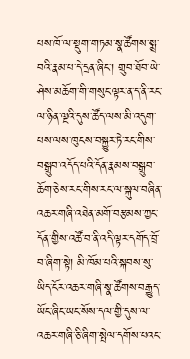པས་ཁོ་ལ་སྡུག་གཏམ་སྣ་ཚོགས་སྨྲ་བའི་རྣམ་པ་དེ་དྲན་ཞིང་། གྲུབ་ཐོབ་ཡེ་ཤེས་མཆོག་གི་གསུང་ལྟར་ན་ད་ནི་རང་ལ་ཉིན་ལྔའི་དུས་ཚོད་ལས་མི་འདུག་པས་ལས་ཁུངས་བསྐྱུར་ཏེ་རང་གིས་བསྒྲུབ་འདོད་པའི་དོན་རྣམས་བསྒྲུབ་ཆོག་ཅེས་རང་གིས་རང་ལ་སྐུལ་བཞིན་འཆར་གཞི་འཐེན་མགོ་བརྩམས་ཀྱང་དོན་གྱིས་འཚོ་བ་ནི་འདི་ལྟར་དགོད་བྲོ་བ་ཞིག་སྟེ། མི་ཁོམ་པའི་སྐབས་སུ་ཡིད་ངོར་འཆར་གཞི་སྣ་ཚོགས་བརྒྱུད་ཡོང་ཞིང་ཡང་སོས་དལ་གྱི་དུས་ལ་འཆར་གཞི་ཅི་ཞིག་སྤེལ་དགོས་པའང་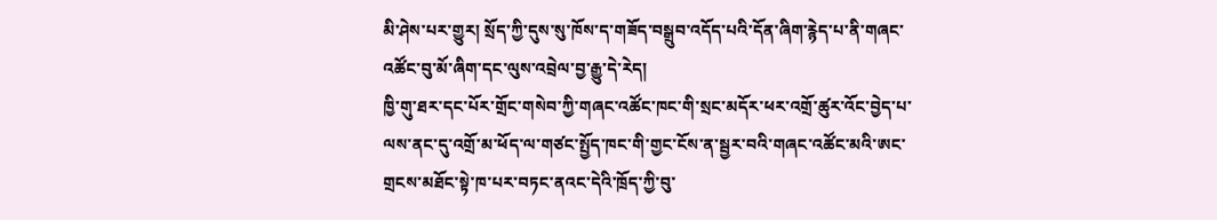མི་ཤེས་པར་གྱུར། སྲོད་ཀྱི་དུས་སུ་ཁོས་ད་གཟོད་བསྒྲུབ་འདོད་པའི་དོན་ཞིག་རྙེད་པ་ནི་གཞང་འཚོང་བུ་མོ་ཞིག་དང་ལུས་འབྲེལ་བྱ་རྒྱུ་དེ་རེད།
ཁྱི་གུ་ཐར་དང་པོར་གྲོང་གསེབ་ཀྱི་གཞང་འཚོང་ཁང་གི་སྲང་མདོར་ཕར་འགྲོ་ཚུར་འོང་བྱེད་པ་ལས་ནང་དུ་འགྲོ་མ་ཕོད་ལ་གཙང་སྤྱོད་ཁང་གི་གྱང་ངོས་ན་སྦྱར་བའི་གཞང་འཚོང་མའི་ཨང་གྲངས་མཐོང་སྟེ་ཁ་པར་བཏང་ནའང་དེའི་ཁྲོད་ཀྱི་བུ་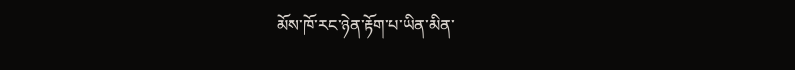མོས་ཁོ་རང་ཉེན་རྟོག་པ་ཡིན་མིན་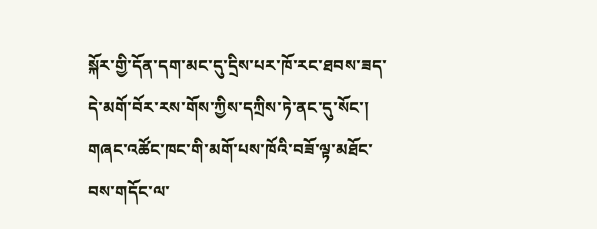སྐོར་གྱི་དོན་དག་མང་དུ་དྲིས་པར་ཁོ་རང་ཐབས་ཟད་དེ་མགོ་བོར་རས་གོས་ཀྱིས་དཀྲིས་ཏེ་ནང་དུ་སོང་། གཞང་འཚོང་ཁང་གི་མགོ་པས་ཁོའི་བཟོ་ལྟ་མཐོང་བས་གདོང་ལ་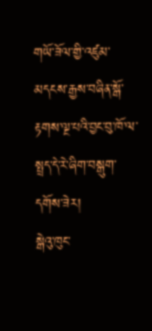གཡོ་ཟོལ་གྱི་འཛུམ་མདངས་རྒྱས་བཞིན་སྒོ་རྟགས་ལྔ་པའི་བྱང་བུ་ཁོ་ལ་སྤྲད་དེ་རེ་ཞིག་བསྒུག་དགོས་ཟེར།
སྒེའུ་ཁུང་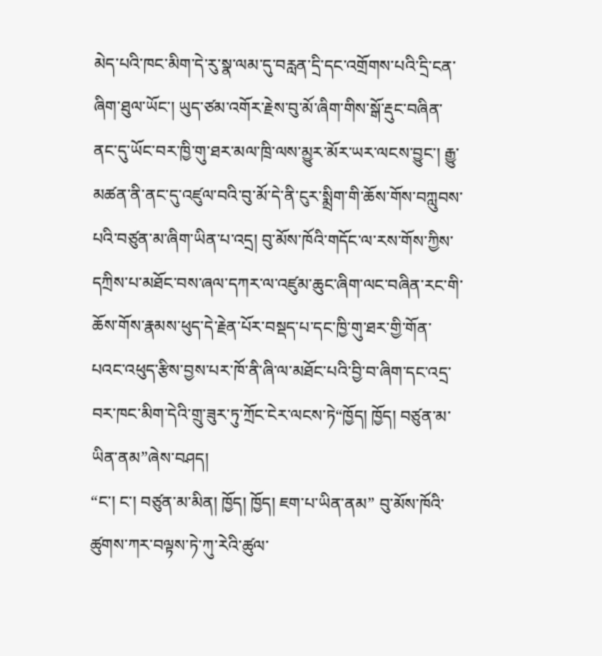མེད་པའི་ཁང་མིག་དེ་རུ་སྣ་ལམ་དུ་བརླན་དྲི་དང་འགྲོགས་པའི་དྲི་ངན་ཞིག་ཐུལ་ཡོང་། ཡུད་ཙམ་འགོར་རྗེས་བུ་མོ་ཞིག་གིས་སྒོ་རྡུང་བཞིན་ནང་དུ་ཡོང་བར་ཁྱི་གུ་ཐར་མལ་ཁྲི་ལས་མྱུར་མོར་ཡར་ལངས་བྱུང་། རྒྱུ་མཚན་ནི་ནང་དུ་འཛུལ་བའི་བུ་མོ་དེ་ནི་ངུར་སྨྲིག་གི་ཆོས་གོས་བཀླུབས་པའི་བཙུན་མ་ཞིག་ཡིན་པ་འདྲ། བུ་མོས་ཁོའི་གདོང་ལ་རས་གོས་ཀྱིས་དཀྲིས་པ་མཐོང་བས་ཞལ་དཀར་ལ་འཛུམ་ཆུང་ཞིག་ལང་བཞིན་རང་གི་ཆོས་གོས་རྣམས་ཕུད་དེ་རྗེན་པོར་བསྡད་པ་དང་ཁྱི་གུ་ཐར་གྱི་གོན་པའང་འཕུད་རྩིས་བྱས་པར་ཁོ་ནི་ཞི་ལ་མཐོང་པའི་བྱི་བ་ཞིག་དང་འདྲ་བར་ཁང་མིག་དེའི་གྲུ་ཟུར་ཏུ་ཀྲོང་ངེར་ལངས་ཏེ“ཁྱོད། ཁྱོད། བཙུན་མ་ཡིན་ནམ”ཞེས་བཤད།
“ང་། ང་། བཙུན་མ་མིན། ཁྱོད། ཁྱོད། ཇག་པ་ཡིན་ནམ” བུ་མོས་ཁོའི་ཚུགས་ཀར་བལྟས་ཏེ་ཀུ་རེའི་ཚུལ་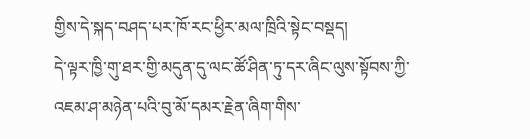གྱིས་དེ་སྐད་བཤད་པར་ཁོ་རང་ཕྱིར་མལ་ཁྲིའི་སྟེང་བསྡད།
དེ་ལྟར་ཁྱི་གུ་ཐར་གྱི་མདུན་དུ་ལང་ཚོ་ཤིན་ཏུ་དར་ཞིང་ལུས་སྟོབས་ཀྱི་འཇམ་ཤ་མཉེན་པའི་བུ་མོ་དམར་རྗེན་ཞིག་གིས་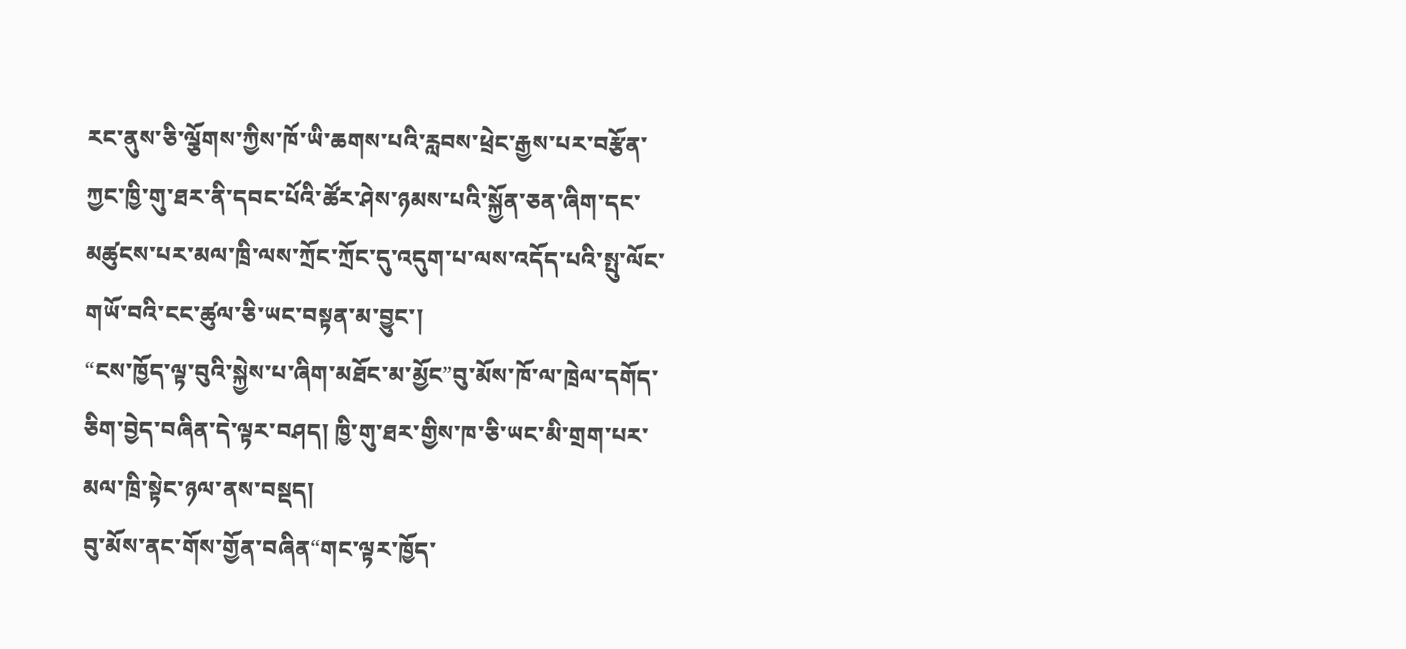རང་ནུས་ཅི་ལྕོགས་ཀྱིས་ཁོ་ཡི་ཆགས་པའི་རླབས་ཕྲེང་རྒྱས་པར་བརྩོན་ཀྱང་ཁྱི་གུ་ཐར་ནི་དབང་པོའི་ཚོར་ཤེས་ཉམས་པའི་སྐྱོན་ཅན་ཞིག་དང་མཚུངས་པར་མལ་ཁྲི་ལས་ཀྲོང་ཀྲོང་དུ་འདུག་པ་ལས་འདོད་པའི་སྤུ་ལོང་གཡོ་བའི་ངང་ཚུལ་ཅི་ཡང་བསྟན་མ་བྱུང་།
“ངས་ཁྱོད་ལྟ་བུའི་སྐྱེས་པ་ཞིག་མཐོང་མ་མྱོང”བུ་མོས་ཁོ་ལ་ཁྲེལ་དགོད་ཅིག་བྱེད་བཞིན་དེ་ལྟར་བཤད། ཁྱི་གུ་ཐར་གྱིས་ཁ་ཅི་ཡང་མི་གྲག་པར་མལ་ཁྲི་སྟེང་ཉལ་ནས་བསྡད།
བུ་མོས་ནང་གོས་གྱོན་བཞིན“གང་ལྟར་ཁྱོད་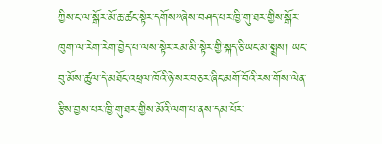ཀྱིས་ང་ལ་སྒོར་མོ་ཆ་ཚང་སྟེར་དགོས”ཞེས་བཤད་པར་ཁྱི་གུ་ཐར་གྱིས་སྒོར་ཁུག་ལ་རེག་རེག་བྱེད་པ་ལས་སྟེར་རམ་མི་སྟེར་གྱི་སྐད་ཅི་ཡང་མ་སྨྲས། ཡང་བུ་མོས་ཚུལ་དེ་མཐོང་འཕྲལ་ཁོའི་ཉེ་སར་བཅར་ཞིང་མགོ་བོའི་རས་གོས་ལེན་རྩིས་བྱས་པར་ཁྱི་གུ་ཐར་གྱིས་མོའི་ལག་པ་ནས་དམ་པོར་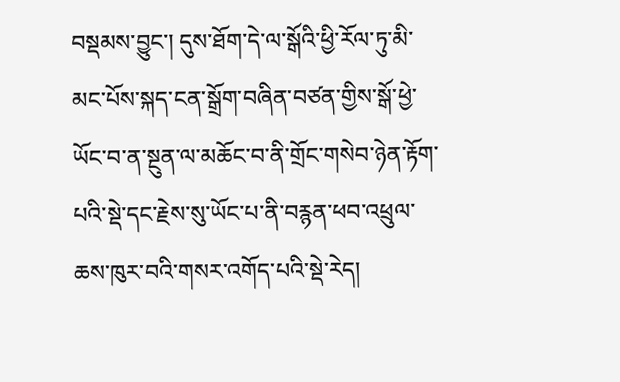བསྡམས་བྱུང་། དུས་ཐོག་དེ་ལ་སྒོའི་ཕྱི་རོལ་ཏུ་མི་མང་པོས་སྐད་ངན་སྒྲོག་བཞིན་བཙན་གྱིས་སྒོ་ཕྱེ་ཡོང་བ་ན་སྔུན་ལ་མཆོང་བ་ནི་གྲོང་གསེབ་ཉེན་རྟོག་པའི་སྡེ་དང་རྗེས་སུ་ཡོང་པ་ནི་བརྙན་ཕབ་འཕྲུལ་ཆས་ཁུར་བའི་གསར་འགོད་པའི་སྡེ་རེད།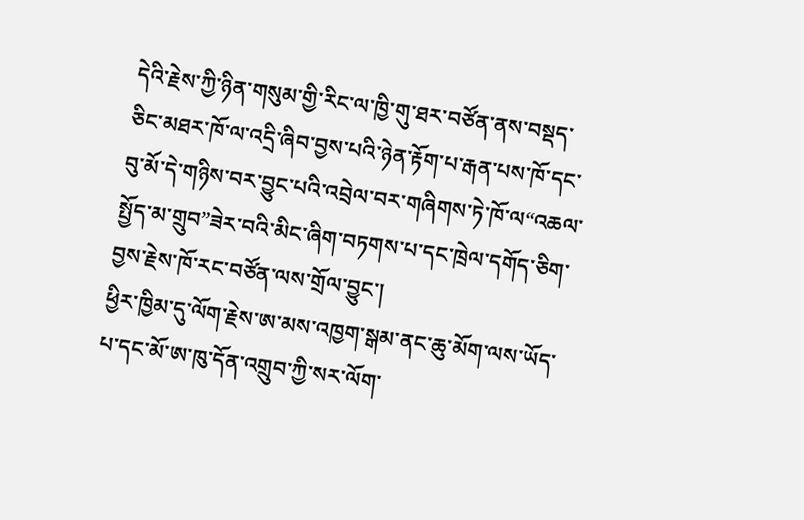དེའི་རྗེས་ཀྱི་ཉིན་གསུམ་གྱི་རིང་ལ་ཁྱི་གུ་ཐར་བཙོན་ནས་བསྡད་ཅིང་མཐར་ཁོ་ལ་འདྲི་ཞིབ་བྱས་པའི་ཉེན་རྟོག་པ་རྒན་པས་ཁོ་དང་བུ་མོ་དེ་གཉིས་བར་བྱུང་པའི་འབྲེལ་བར་གཞིགས་ཏེ་ཁོ་ལ“འཆལ་སྤྱོད་མ་གྲུབ”ཟེར་བའི་མིང་ཞིག་བཏགས་པ་དང་ཁྲེལ་དགོད་ཅིག་བྱས་རྗེས་ཁོ་རང་བཙོན་ལས་གྲོལ་བྱུང་།
ཕྱིར་ཁྱིམ་དུ་ལོག་རྗེས་ཨ་མས་འཁྱག་སྒམ་ནང་ཆུ་མོག་ལས་ཡོད་པ་དང་མོ་ཨ་ཁུ་དོན་འགྲུབ་ཀྱི་སར་ལོག་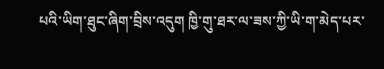པའི་ཡིག་ཐུང་ཞིག་བྲིས་འདུག ཁྱི་གུ་ཐར་ལ་ཟས་ཀྱི་ཡི་ག་མེད་པར་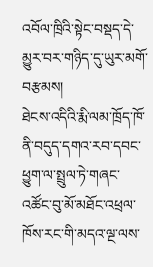འབོལ་ཁྲིའི་སྟེང་བསྡད་དེ་མྱུར་བར་གཉིད་དུ་ཡུར་མགོ་བརྩམས།
ཐེངས་འདིའི་རྨི་ལམ་ཁྲོད་ཁོ་ནི་བདུད་དགའ་རབ་དབང་ཕྱུག་ལ་སྤྲུལ་ཏེ་གཞང་འཚོང་བུ་མོ་མཐོང་འཕྲལ་ཁོས་རང་གི་མདའ་ལྔ་ལས་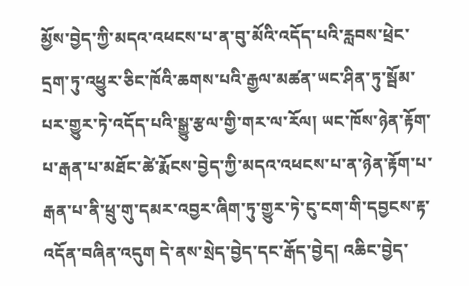མྱོས་བྱེད་ཀྱི་མདའ་འཕངས་པ་ན་བུ་མོའི་འདོད་པའི་རླབས་ཕྲེང་དྲག་ཏུ་འཕྱུར་ཅིང་ཁོའི་ཆགས་པའི་རྒྱལ་མཚན་ཡང་ཤིན་ཏུ་སྦོམ་པར་གྱུར་ཏེ་འདོད་པའི་སྒྱུ་རྩལ་གྱི་གར་ལ་རོལ། ཡང་ཁོས་ཉེན་རྟོག་པ་རྒན་པ་མཐོང་ཚེ་རྨོངས་བྱེད་ཀྱི་མདའ་འཕངས་པ་ན་ཉེན་རྟོག་པ་རྒན་པ་ནི་ཕྲུ་གུ་དམར་འབྱར་ཞིག་ཏུ་གྱུར་ཏེ་ངུ་ངག་གི་དབྱངས་རྟ་འདོན་བཞིན་འདུག དེ་ནས་སྲེད་བྱེད་དང་རྒོད་བྱེད། འཆིང་བྱེད་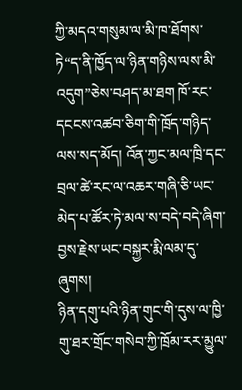ཀྱི་མདའ་གསུམ་ལ་མི་ཁ་ཐོགས་ཏེ“ད་ནི་ཁྱོད་ལ་ཉིན་གཉིས་ལས་མི་འདུག”ཅེས་བཤད་མ་ཐག ཁོ་རང་དངངས་འཚབ་ཅིག་གི་ཁྲོད་གཉིད་ལས་སད་མོད། འོན་ཀྱང་མལ་ཁྲི་དང་བྲལ་ཚེ་རང་ལ་འཆར་གཞི་ཅི་ཡང་མེད་པ་ཚོར་ཏེ་མལ་ས་བདེ་བདེ་ཞིག་བྱས་རྗེས་ཡང་བསྐྱར་རྨི་ལམ་དུ་ཞུགས།
ཉིན་དགུ་པའི་ཉིན་གུང་གི་དུས་ལ་ཁྱི་གུ་ཐར་གྲོང་གསེབ་ཀྱི་ཁྲོམ་རར་མྱུལ་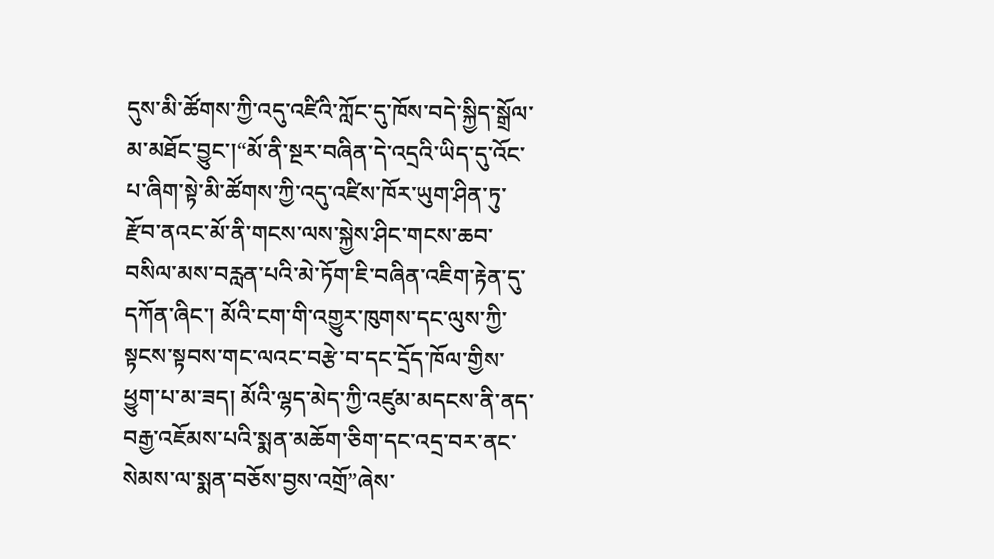དུས་མི་ཚོགས་ཀྱི་འདུ་འཛིའི་ཀློང་དུ་ཁོས་བདེ་སྐྱིད་སྒྲོལ་མ་མཐོང་བྱུང་།“མོ་ནི་སྔར་བཞིན་དེ་འདྲའི་ཡིད་དུ་འོང་པ་ཞིག་སྟེ་མི་ཚོགས་ཀྱི་འདུ་འཛིས་ཁོར་ཡུག་ཤིན་ཏུ་རྫོབ་ནའང་མོ་ནི་གངས་ལས་སྐྱེས་ཤིང་གངས་ཆབ་བསིལ་མས་བརླན་པའི་མེ་ཏོག་ཇི་བཞིན་འཇིག་རྟེན་དུ་དཀོན་ཞིང་། མོའི་ངག་གི་འགྱུར་ཁུགས་དང་ལུས་ཀྱི་སྟངས་སྟབས་གང་ལའང་བརྩེ་བ་དང་དྲོད་ཁོལ་གྱིས་ཕྱུག་པ་མ་ཟད། མོའི་ལྷད་མེད་ཀྱི་འཛུམ་མདངས་ནི་ནད་བརྒྱ་འཇོམས་པའི་སྨན་མཆོག་ཅིག་དང་འདྲ་བར་ནང་སེམས་ལ་སྨན་བཅོས་བྱས་འགྲོ”ཞེས་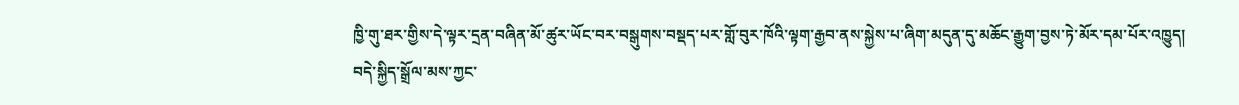ཁྱི་གུ་ཐར་གྱིས་དེ་ལྟར་དྲན་བཞིན་མོ་ཚུར་ཡོང་བར་བསྒུགས་བསྡད་པར་གློ་བུར་ཁོའི་ལྟག་རྒྱབ་ནས་སྐྱེས་པ་ཞིག་མདུན་དུ་མཆོང་རྒྱུག་བྱས་ཏེ་མོར་དམ་པོར་འཁྱུད། བདེ་སྐྱིད་སྒྲོལ་མས་ཀྱང་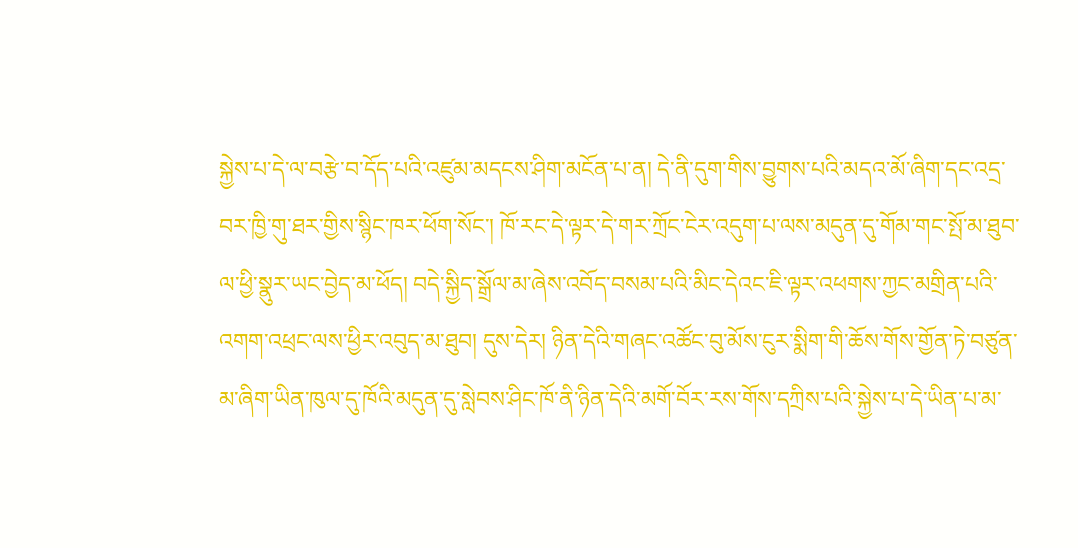སྐྱེས་པ་དེ་ལ་བརྩེ་བ་དོད་པའི་འཛུམ་མདངས་ཤིག་མངོན་པ་ན། དེ་ནི་དུག་གིས་བྱུགས་པའི་མདའ་མོ་ཞིག་དང་འདྲ་བར་ཁྱི་གུ་ཐར་གྱིས་སྙིང་ཁར་ཕོག་སོང་། ཁོ་རང་དེ་ལྟར་དེ་གར་ཀྲོང་ངེར་འདུག་པ་ལས་མདུན་དུ་གོམ་གང་སྤོ་མ་ཐུབ་ལ་ཕྱི་སྣུར་ཡང་བྱེད་མ་ཕོད། བདེ་སྐྱིད་སྒྲོལ་མ་ཞེས་འབོད་བསམ་པའི་མིང་དེའང་ཇི་ལྟར་འཕགས་ཀྱང་མགྲིན་པའི་འགག་འཕྲང་ལས་ཕྱིར་འབུད་མ་ཐུབ། དུས་དེར། ཉིན་དེའི་གཞང་འཚོང་བུ་མོས་ངུར་སྨིག་གི་ཆོས་གོས་གྱོན་ཏེ་བཙུན་མ་ཞིག་ཡིན་ཁུལ་དུ་ཁོའི་མདུན་དུ་སླེབས་ཤིང་ཁོ་ནི་ཉིན་དེའི་མགོ་བོར་རས་གོས་དཀྲིས་པའི་སྐྱེས་པ་དེ་ཡིན་པ་མ་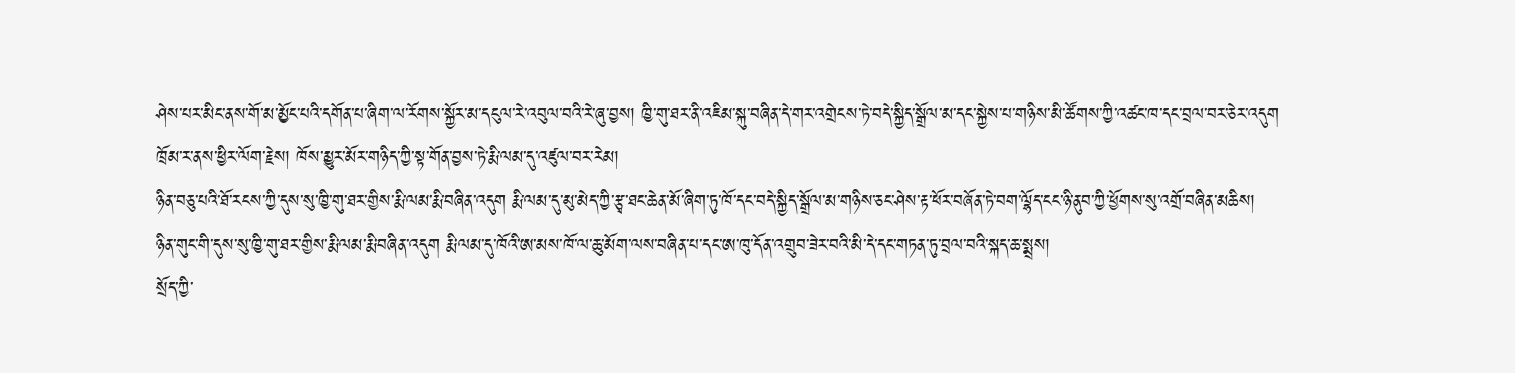ཤེས་པར་མིང་ནས་གོ་མ་མྱོང་པའི་དགོན་པ་ཞིག་ལ་རོགས་སྐྱོར་མ་དངུལ་རེ་འབུལ་བའི་རེ་ཞུ་བྱས། ཁྱི་གུ་ཐར་ནི་འཇིམ་སྐུ་བཞིན་དེ་གར་འགྲེངས་ཏེ་བདེ་སྐྱིད་སྒྲོལ་མ་དང་སྐྱེས་པ་གཉིས་མི་ཚོགས་ཀྱི་འཚང་ཁ་དང་བྲལ་བར་ཅེར་འདུག
ཁྲོམ་ར་ནས་ཕྱིར་ལོག་རྗེས། ཁོས་མྱུར་མོར་གཉིད་ཀྱི་སྟ་གོན་བྱས་ཏེ་རྨི་ལམ་དུ་འཛུལ་བར་རེམ།
ཉིན་བཅུ་པའི་ཐོ་རངས་ཀྱི་དུས་སུ་ཁྱི་གུ་ཐར་གྱིས་རྨི་ལམ་རྨི་བཞིན་འདུག རྨི་ལམ་དུ་མུ་མེད་ཀྱི་རྩྭ་ཐང་ཆེན་མོ་ཞིག་ཏུ་ཁོ་དང་བདེ་སྐྱིད་སྒྲོལ་མ་གཉིས་ཅང་ཤེས་རྟ་ཕོར་བཞོན་ཏེ་བག་ལྷོད་ངང་ཉི་ནུབ་ཀྱི་ཕྱོགས་སུ་འགྲོ་བཞིན་མཆིས།
ཉིན་གུང་གི་དུས་སུ་ཁྱི་གུ་ཐར་གྱིས་རྨི་ལམ་རྨི་བཞིན་འདུག རྨི་ལམ་དུ་ཁོའི་ཨ་མས་ཁོ་ལ་ཆུ་མོག་ལས་བཞིན་པ་དང་ཨ་ཁུ་དོན་འགྲུབ་ཟེར་བའི་མི་དེ་དང་གཏན་ཏུ་བྲལ་བའི་སྐད་ཆ་སྨྲས།
སྲོད་ཀྱི་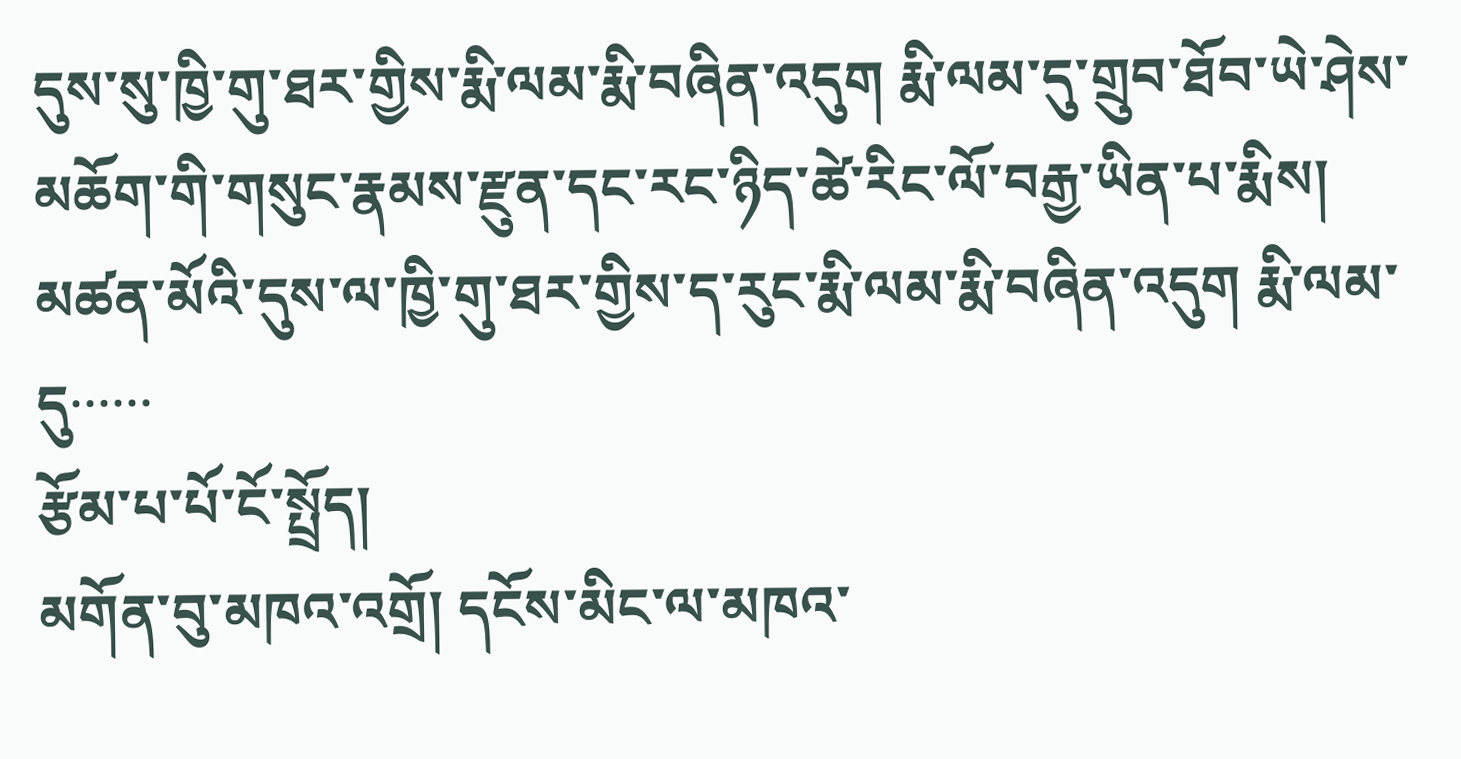དུས་སུ་ཁྱི་གུ་ཐར་གྱིས་རྨི་ལམ་རྨི་བཞིན་འདུག རྨི་ལམ་དུ་གྲུབ་ཐོབ་ཡེ་ཤེས་མཆོག་གི་གསུང་རྣམས་རྫུན་དང་རང་ཉིད་ཚེ་རིང་ལོ་བརྒྱ་ཡིན་པ་རྨིས།
མཚན་མོའི་དུས་ལ་ཁྱི་གུ་ཐར་གྱིས་ད་རུང་རྨི་ལམ་རྨི་བཞིན་འདུག རྨི་ལམ་དུ······
རྩོམ་པ་པོ་ངོ་སྤྲོད།
མགོན་བུ་མཁའ་འགྲོ། དངོས་མིང་ལ་མཁའ་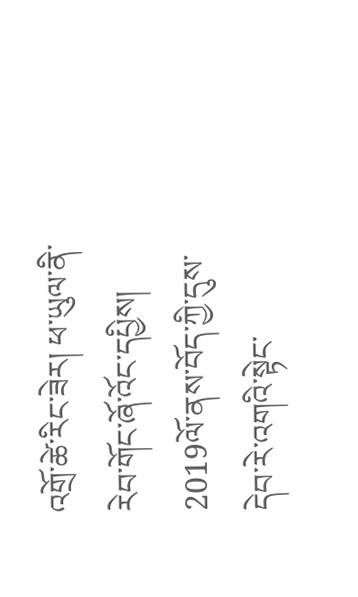འགྲོ་ཚེ་རིང་ཟེར། ཕ་ཡུལ་ནི་རེབ་གོང་ཞོ་འོང་དཔྱིས། 2019ལོ་ནས་བོད་ཀྱི་དུས་དེབ་རེ་འགའི་སྟེང་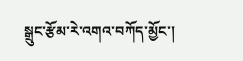སྒྲུང་རྩོམ་རེ་འགའ་བཀོད་མྱོང་།